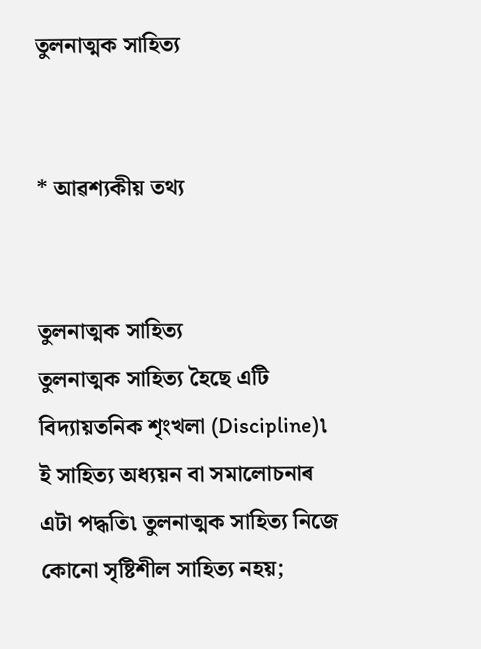তুলনাত্মক সাহিত্য


* আৱশ্যকীয় তথ্য


তুলনাত্মক সাহিত্য
তুলনাত্মক সাহিত্য হৈছে এটি বিদ্যায়তনিক শৃংখলা (Discipline)৷ ই সাহিত্য অধ্যয়ন বা সমালোচনাৰ এটা পদ্ধতি৷ তুলনাত্মক সাহিত্য নিজে কোনো সৃষ্টিশীল সাহিত্য নহয়;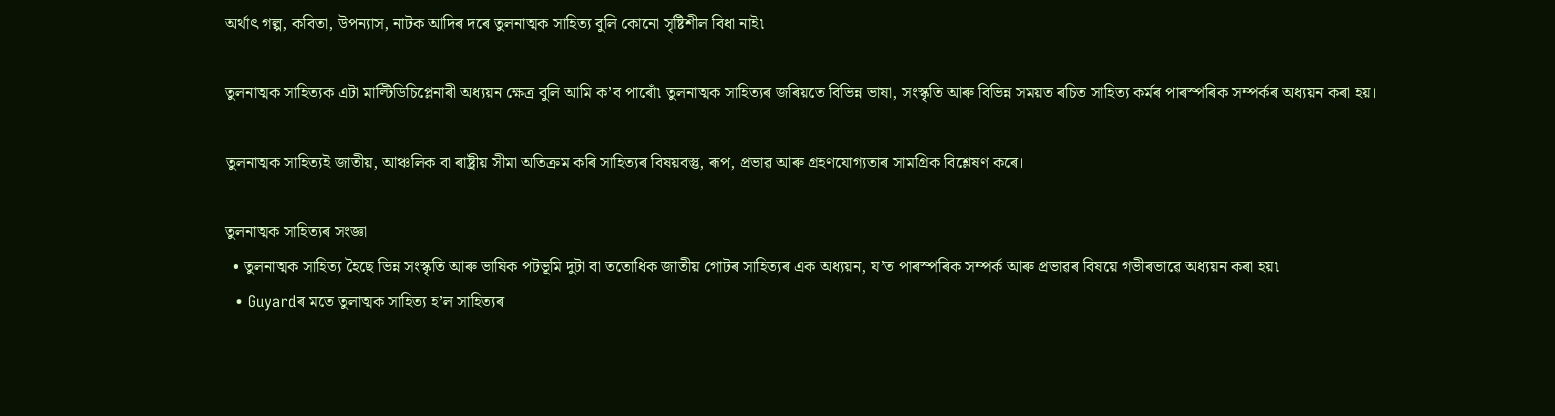অৰ্থাৎ গল্প, কবিতা, উপন্যাস, নাটক আদিৰ দৰে তুলনাত্মক সাহিত্য বুলি কোনো সৃষ্টিশীল বিধা নাই৷

তুলনাত্মক সাহিত্যক এটা মাল্টিডিচিপ্লেনাৰী অধ্যয়ন ক্ষেত্ৰ বুলি আমি ক’ব পাৰোঁ৷ তুলনাত্মক সাহিত্যৰ জৰিয়তে বিভিন্ন ভাষা, সংস্কৃতি আৰু বিভিন্ন সময়ত ৰচিত সাহিত্য কৰ্মৰ পাৰস্পৰিক সম্পৰ্কৰ অধ্যয়ন কৰা হয়।

তুলনাত্মক সাহিত্যই জাতীয়, আঞ্চলিক বা ৰাষ্ট্ৰীয় সীমা অতিক্ৰম কৰি সাহিত্যৰ বিষয়বস্তু, ৰূপ, প্ৰভাৱ আৰু গ্ৰহণযোগ্যতাৰ সামগ্ৰিক বিশ্লেষণ কৰে।

তুলনাত্মক সাহিত্যৰ সংজ্ঞা
  • তুলনাত্মক সাহিত্য হৈছে ভিন্ন সংস্কৃতি আৰু ভাষিক পটভূমি দুটা বা ততোধিক জাতীয় গোটৰ সাহিত্যৰ এক অধ্যয়ন, য’ত পাৰস্পৰিক সম্পৰ্ক আৰু প্ৰভাৱৰ বিষয়ে গভীৰভাৱে অধ্যয়ন কৰা হয়৷
  • Guyardৰ মতে তুলাত্মক সাহিত্য হ’ল সাহিত্যৰ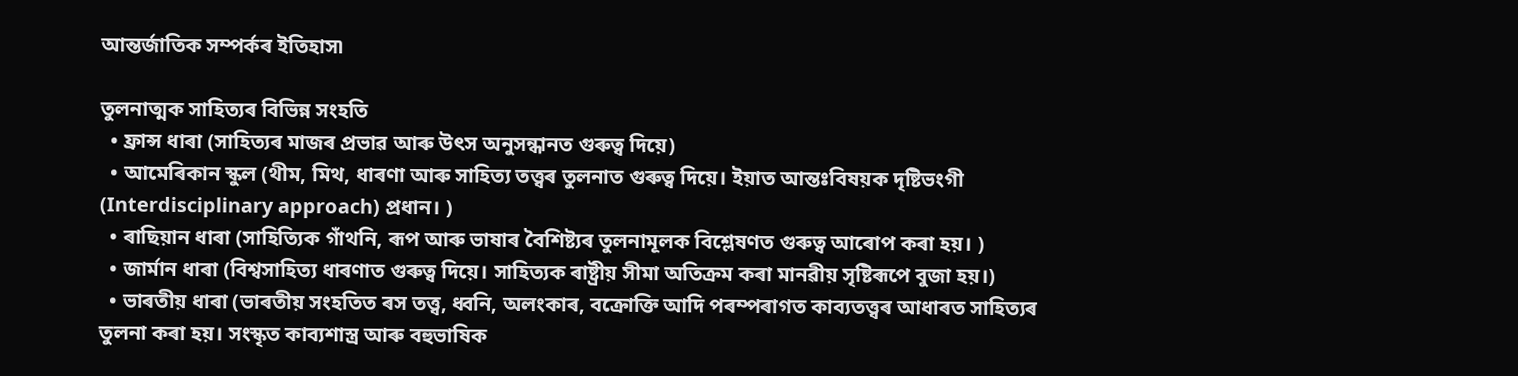আন্তৰ্জাতিক সম্পৰ্কৰ ইতিহাস৷

তুলনাত্মক সাহিত্যৰ বিভিন্ন সংহতি
  • ফ্ৰান্স ধাৰা (সাহিত্যৰ মাজৰ প্ৰভাৱ আৰু উৎস অনুসন্ধানত গুৰুত্ব দিয়ে)
  • আমেৰিকান স্কুল (থীম, মিথ, ধাৰণা আৰু সাহিত্য তত্ত্বৰ তুলনাত গুৰুত্ব দিয়ে। ইয়াত আন্তঃবিষয়ক দৃষ্টিভংগী (Interdisciplinary approach) প্ৰধান। )
  • ৰাছিয়ান ধাৰা (সাহিত্যিক গাঁথনি, ৰূপ আৰু ভাষাৰ বৈশিষ্ট্যৰ তুলনামূলক বিশ্লেষণত গুৰুত্ব আৰোপ কৰা হয়। )
  • জাৰ্মান ধাৰা (বিশ্বসাহিত্য ধাৰণাত গুৰুত্ব দিয়ে। সাহিত্যক ৰাষ্ট্ৰীয় সীমা অতিক্ৰম কৰা মানৱীয় সৃষ্টিৰূপে বুজা হয়।)
  • ভাৰতীয় ধাৰা (ভাৰতীয় সংহতিত ৰস তত্ত্ব, ধ্বনি, অলংকাৰ, বক্রোক্তি আদি পৰম্পৰাগত কাব্যতত্ত্বৰ আধাৰত সাহিত্যৰ তুলনা কৰা হয়। সংস্কৃত কাব্যশাস্ত্ৰ আৰু বহুভাষিক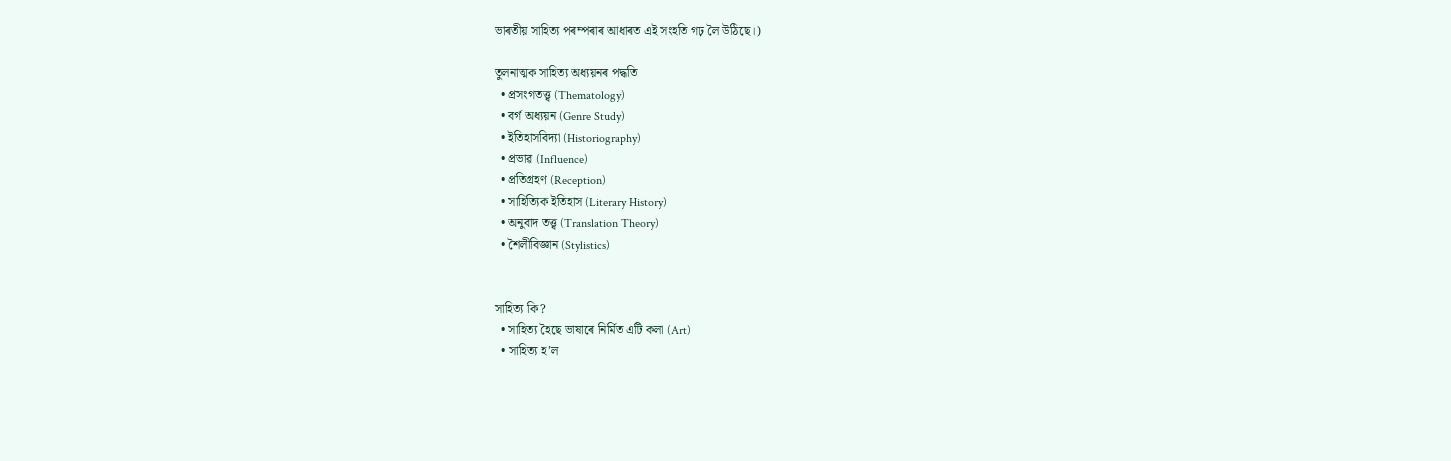ভাৰতীয় সাহিত্য পৰম্পৰাৰ আধাৰত এই সংহতি গঢ় লৈ উঠিছে।)

তুলনাত্মক সাহিত্য অধ্যয়নৰ পদ্ধতি
  • প্ৰসংগতত্ত্ব (Thematology)
  • বৰ্গ অধ্যয়ন (Genre Study)
  • ইতিহাসবিদ্যা (Historiography)
  • প্ৰভাৱ (Influence)
  • প্ৰতিগ্ৰহণ (Reception)
  • সাহিত্যিক ইতিহাস (Literary History)
  • অনুবাদ তত্ত্ব (Translation Theory)
  • শৈলীবিজ্ঞান (Stylistics)


সাহিত্য কি?
  • সাহিত্য হৈছে ভাষাৰে নিৰ্মিত এটি কলা (Art)
  • সাহিত্য হ’ল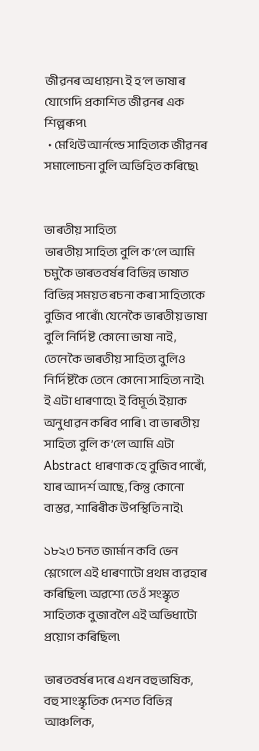জীৱনৰ অধ্যয়ন৷ ই হ’ল ভাষাৰ যোগেদি প্ৰকাশিত জীৱনৰ এক শিল্পৰূপ৷
  • মেথিউ আৰ্নল্ডে সাহিত্যক জীৱনৰ সমালোচনা বুলি অভিহিত কৰিছে৷


ভাৰতীয় সাহিত্য
ভাৰতীয় সাহিত্য বুলি ক’লে আমি চমুকৈ ভাৰতবৰ্ষৰ বিভিন্ন ভাষাত বিভিন্ন সময়ত ৰচনা কৰা সাহিত্যকে বুজিব পাৰোঁ৷ যেনেকৈ ভাৰতীয় ভাষা বুলি নিৰ্দিষ্ট কোনো ভাষা নাই, তেনেকৈ ভাৰতীয় সাহিত্য বুলিও নিৰ্দিষ্টকৈ তেনে কোনো সাহিত্য নাই৷ ই এটা ধাৰণাহে৷ ই বিমূৰ্ত৷ ইয়াক অনুধাৱন কৰিব পাৰি ৷ বা ভাৰতীয় সাহিত্য বুলি ক’লে আমি এটা Abstract ধাৰণাক হে বুজিব পাৰোঁ, যাৰ আদৰ্শ আছে, কিন্তু কোনো বাস্তৱ, শাৰিৰীক উপস্থিতি নাই৷

১৮২৩ চনত জাৰ্মান কবি ভেন শ্লেগেলে এই ধাৰণাটো প্ৰথম ব্যৱহাৰ কৰিছিল৷ অৱশ্যে তেওঁ সংস্কৃত সাহিত্যক বুজাবলৈ এই অভিধাটো প্ৰয়োগ কৰিছিল৷

ভাৰতবৰ্ষৰ দৰে এখন বহুভাষিক, বহু সাংস্কৃতিক দেশত বিভিন্ন আঞ্চলিক,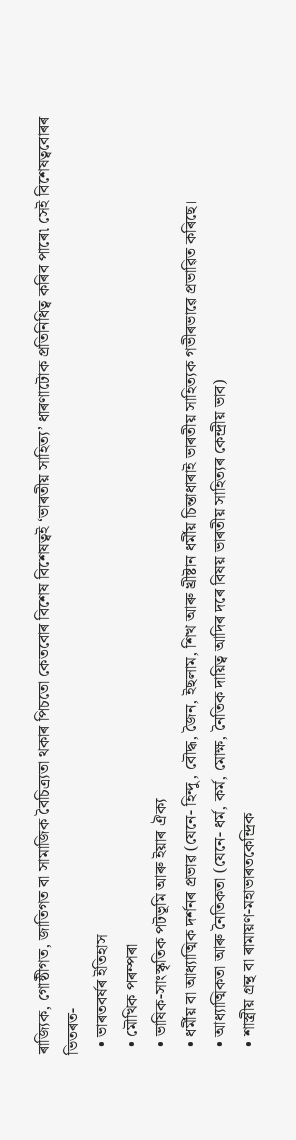ৰাজ্যিক, গোষ্ঠীগত, জাতিগত বা সামাজিক বৈচিত্ৰ্যতা থকাৰ পিচতো কেতবোৰ বিশেষ বিশেষত্বই ‘ভাৰতীয় সাহিত্য’ ধাৰণাটোক প্ৰতিনিধিত্ব কৰিব পাৰে৷ সেই বিশেষত্ববোৰৰ ভিতৰত-
  • ভাৰতবৰ্ষৰ ইতিহাস
  • মৌখিক পৰম্পৰা
  • ভাষিক-সাংস্কৃতিক পটভূমি আৰু ইয়াৰ ঐক্য
  • ধৰ্মীয় বা আধ্যাত্মিক দৰ্শনৰ প্ৰভাৱ (যেনে- হিন্দু, বৌদ্ধ, জৈন, ইছলাম, শিখ আৰু খ্ৰীষ্টান ধৰ্মীয় চিন্তাধাৰাই ভাৰতীয় সাহিত্যক গভীৰভাৱে প্ৰভাৱিত কৰিছে।
  • আধ্যাত্মিকতা আৰু নৈতিকতা (যেনে- ধৰ্ম, কৰ্ম, মোক্ষ, নৈতিক দায়িত্ব আদিৰ দৰে বিষয় ভাৰতীয় সাহিত্যৰ কেন্দ্ৰীয় ভাব)
  • শাস্ত্ৰীয় গ্ৰন্থ বা ৰামায়ণ-মহাভাৰতকেন্দ্ৰিক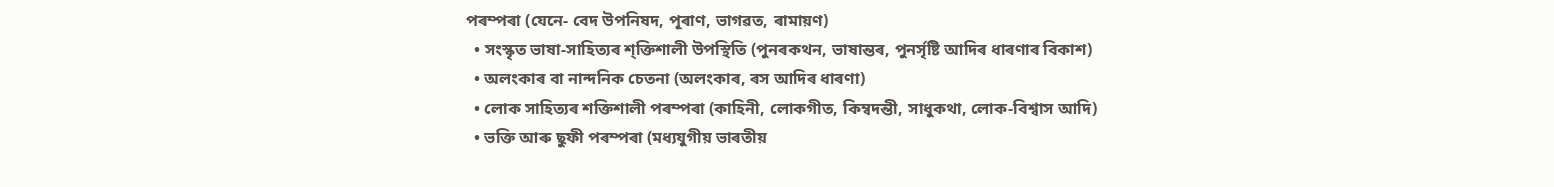পৰম্পৰা (যেনে- বেদ উপনিষদ, পূৰাণ, ভাগৱত, ৰামায়ণ)
  • সংস্কৃত ভাষা-সাহিত্যৰ শ্ক্তিশালী উপস্থিতি (পুনৰকথন, ভাষান্তৰ, পুনৰ্সৃষ্টি আদিৰ ধাৰণাৰ বিকাশ)
  • অলংকাৰ বা নান্দনিক চেতনা (অলংকাৰ, ৰস আদিৰ ধাৰণা)
  • লোক সাহিত্যৰ শক্তিশালী পৰম্পৰা (কাহিনী, লোকগীত, কিম্বদন্তী, সাধুকথা, লোক-বিশ্বাস আদি)
  • ভক্তি আৰু ছুফী পৰম্পৰা (মধ্যযুগীয় ভাৰতীয়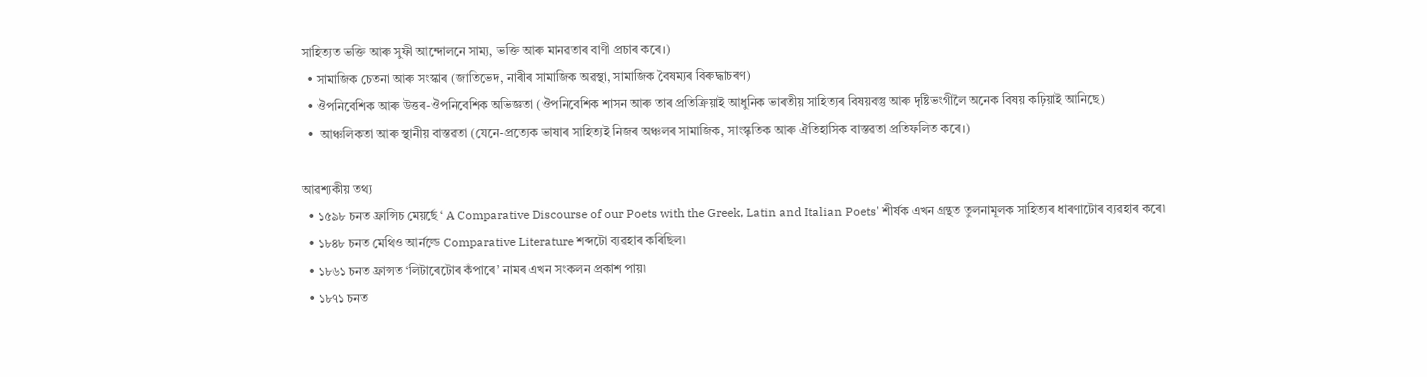সাহিত্যত ভক্তি আৰু সুফী আন্দোলনে সাম্য, ভক্তি আৰু মানৱতাৰ বাণী প্ৰচাৰ কৰে।)
  • সামাজিক চেতনা আৰু সংস্কাৰ (জাতিভেদ, নাৰীৰ সামাজিক অৱস্থা, সামাজিক বৈষম্যৰ বিৰুদ্ধাচৰণ)
  • ঔপনিবেশিক আৰু উত্তৰ-ঔপনিবেশিক অভিজ্ঞতা (ঔপনিবেশিক শাসন আৰু তাৰ প্ৰতিক্ৰিয়াই আধুনিক ভাৰতীয় সাহিত্যৰ বিষয়বস্তু আৰু দৃষ্টিভংগীলৈ অনেক বিষয় কঢ়িয়াই আনিছে)
  •  আঞ্চলিকতা আৰু স্থানীয় বাস্তৱতা (যেনে-প্ৰত্যেক ভাষাৰ সাহিত্যই নিজৰ অঞ্চলৰ সামাজিক, সাংস্কৃতিক আৰু ঐতিহাসিক বাস্তৱতা প্ৰতিফলিত কৰে।)

আৱশ্যকীয় তথ্য
  • ১৫৯৮ চনত ফ্ৰান্সিচ মেয়ৰ্ছে ‘ A Comparative Discourse of our Poets with the Greek, Latin and Italian Poets' শীৰ্ষক এখন গ্ৰন্থত তুলনামূলক সাহিত্যৰ ধাৰণাটোৰ ব্যৱহাৰ কৰে৷
  • ১৮৪৮ চনত মেথিও আৰ্নল্ডে Comparative Literature শব্দটো ব্যৱহাৰ কৰিছিল৷
  • ১৮৬১ চনত ফ্ৰান্সত ‘লিটাৰেটোৰ কঁপাৰে’ নামৰ এখন সংকলন প্ৰকাশ পায়৷
  • ১৮৭১ চনত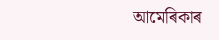আমেৰিকাৰ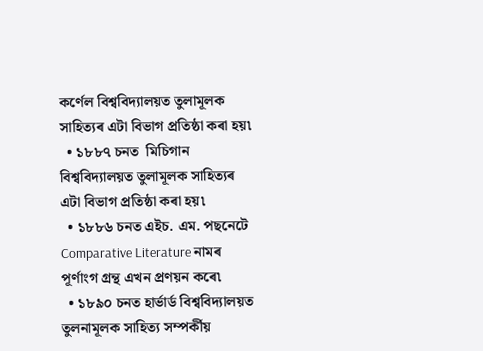কৰ্ণেল বিশ্ববিদ্যালয়ত তুলামূলক সাহিত্যৰ এটা বিভাগ প্ৰতিষ্ঠা কৰা হয়৷
  • ১৮৮৭ চনত  মিচিগান বিশ্ববিদ্যালয়ত তুলামূলক সাহিত্যৰ এটা বিভাগ প্ৰতিষ্ঠা কৰা হয়৷
  • ১৮৮৬ চনত এইচ. এম. পছনেটে Comparative Literature নামৰ পূৰ্ণাংগ গ্ৰন্থ এখন প্ৰণয়ন কৰে৷
  • ১৮৯০ চনত হাৰ্ভাৰ্ড বিশ্ববিদ্যালয়ত তুলনামূলক সাহিত্য সম্পৰ্কীয়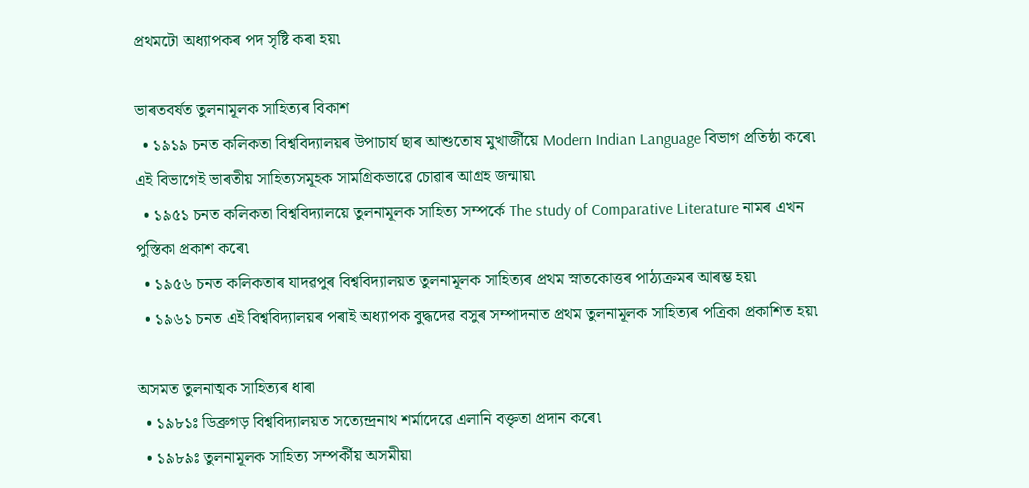প্ৰথমটো অধ্যাপকৰ পদ সৃষ্টি কৰা হয়৷

ভাৰতবৰ্ষত তুলনামূলক সাহিত্যৰ বিকাশ
  • ১৯১৯ চনত কলিকতা বিশ্ববিদ্যালয়ৰ উপাচাৰ্য ছাৰ আশুতোষ মুখাৰ্জীয়ে Modern Indian Language বিভাগ প্ৰতিষ্ঠা কৰে৷ এই বিভাগেই ভাৰতীয় সাহিত্যসমূহক সামগ্ৰিকভাৱে চোৱাৰ আগ্ৰহ জন্মায়৷
  • ১৯৫১ চনত কলিকতা বিশ্ববিদ্যালয়ে তুলনামূলক সাহিত্য সম্পৰ্কে The study of Comparative Literature নামৰ এখন পুস্তিকা প্ৰকাশ কৰে৷
  • ১৯৫৬ চনত কলিকতাৰ যাদৱপুৰ বিশ্ববিদ্যালয়ত তুলনামূলক সাহিত্যৰ প্ৰথম স্নাতকোত্তৰ পাঠ্যক্ৰমৰ আৰম্ভ হয়৷
  • ১৯৬১ চনত এই বিশ্ববিদ্যালয়ৰ পৰাই অধ্যাপক বুদ্ধদেৱ বসুৰ সম্পাদনাত প্ৰথম তুলনামূলক সাহিত্যৰ পত্ৰিকা প্ৰকাশিত হয়৷

অসমত তুলনাত্মক সাহিত্যৰ ধাৰা
  • ১৯৮১ঃ ডিব্ৰুগড় বিশ্ববিদ্যালয়ত সত্যেন্দ্ৰনাথ শৰ্মাদেৱে এলানি বক্তৃতা প্ৰদান কৰে৷
  • ১৯৮৯ঃ তুলনামূলক সাহিত্য সম্পর্কীয় অসমীয়া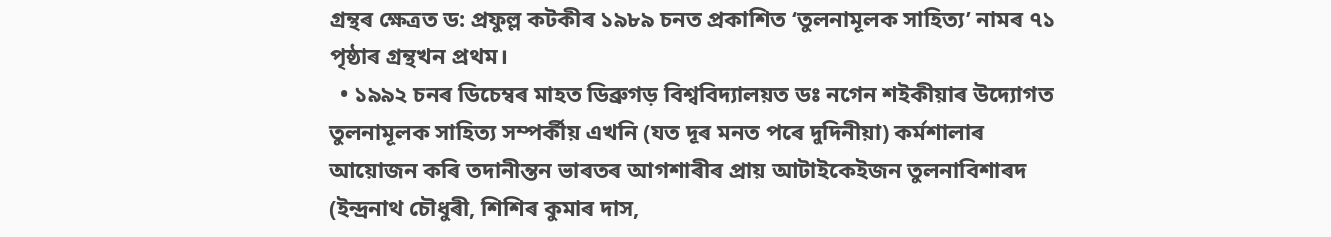গ্রন্থৰ ক্ষেত্রত ড: প্রফুল্ল কটকীৰ ১৯৮৯ চনত প্রকাশিত ‘তুলনামূলক সাহিত্য’ নামৰ ৭১ পৃষ্ঠাৰ গ্ৰন্থখন প্রথম।
  • ১৯৯২ চনৰ ডিচেম্বৰ মাহত ডিব্রুগড় বিশ্ববিদ্যালয়ত ডঃ নগেন শইকীয়াৰ উদ্যোগত তুলনামূলক সাহিত্য সম্পর্কীয় এখনি (যত দূৰ মনত পৰে দুদিনীয়া) কর্মশালাৰ আয়োজন কৰি তদানীন্তন ভাৰতৰ আগশাৰীৰ প্রায় আটাইকেইজন তুলনাবিশাৰদ (ইন্দ্রনাথ চৌধুৰী, শিশিৰ কুমাৰ দাস,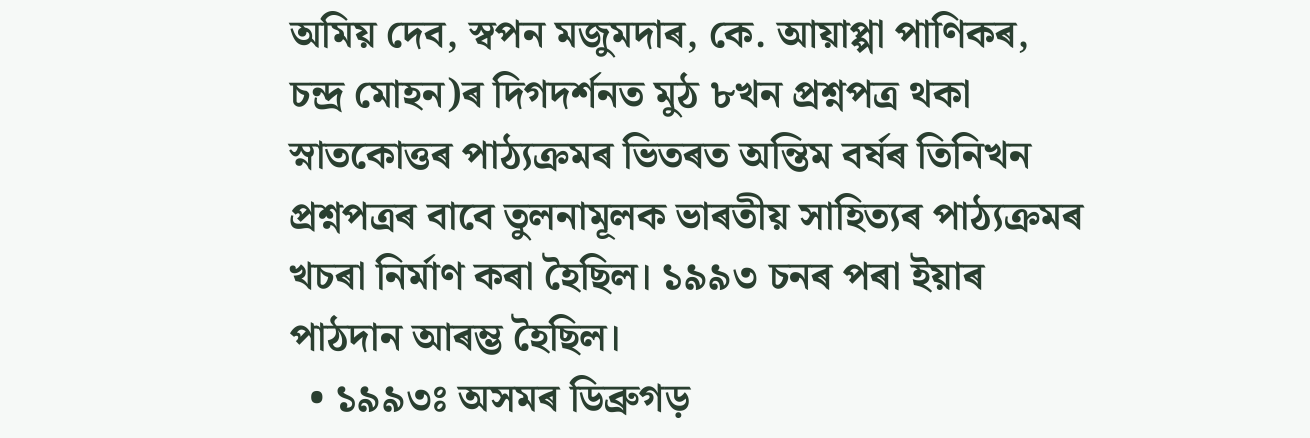অমিয় দেব, স্বপন মজুমদাৰ, কে. আয়াপ্পা পাণিকৰ, চন্দ্র মোহন)ৰ দিগদর্শনত মুঠ ৮খন প্রশ্নপত্র থকা স্নাতকোত্তৰ পাঠ্যক্রমৰ ভিতৰত অন্তিম বর্ষৰ তিনিখন প্রশ্নপত্রৰ বাবে তুলনামূলক ভাৰতীয় সাহিত্যৰ পাঠ্যক্রমৰ খচৰা নির্মাণ কৰা হৈছিল। ১৯৯৩ চনৰ পৰা ইয়াৰ পাঠদান আৰম্ভ হৈছিল।
  • ১৯৯৩ঃ অসমৰ ডিব্রুগড়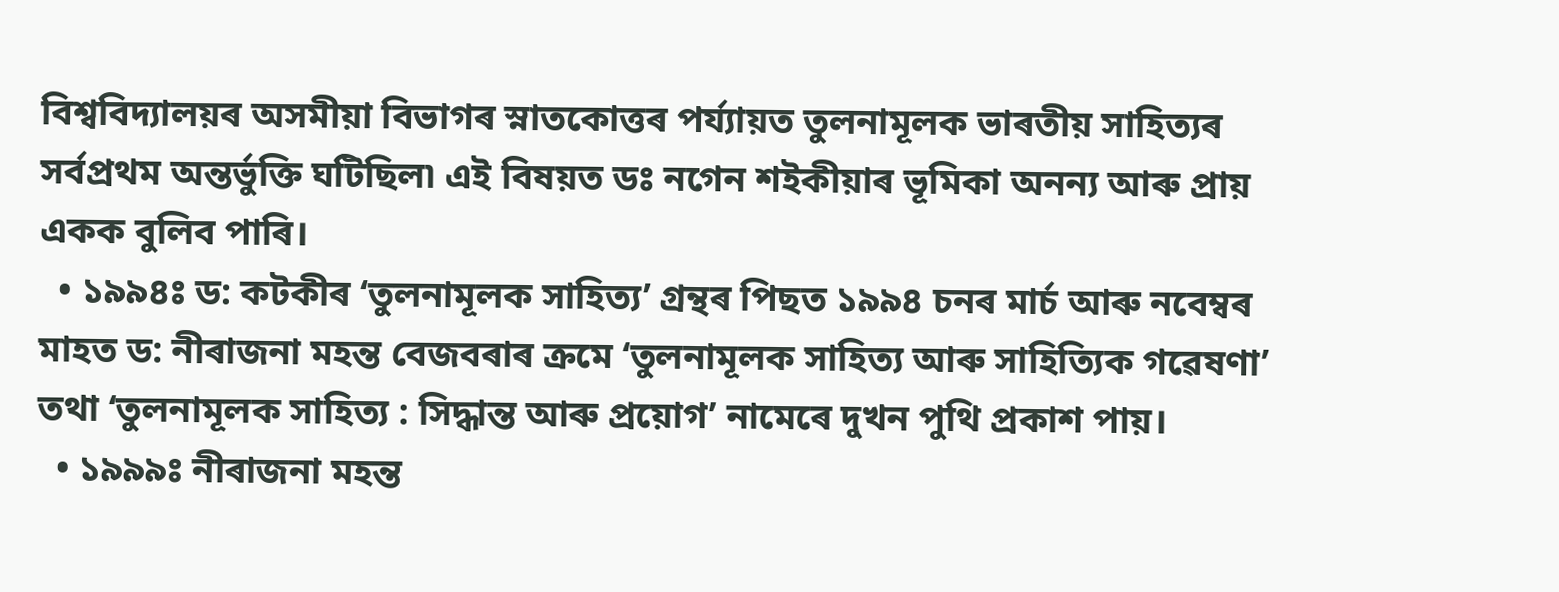বিশ্ববিদ্যালয়ৰ অসমীয়া বিভাগৰ স্নাতকোত্তৰ পর্য্যায়ত তুলনামূলক ভাৰতীয় সাহিত্যৰ সর্বপ্রথম অন্তর্ভুক্তি ঘটিছিল৷ এই বিষয়ত ডঃ নগেন শইকীয়াৰ ভূমিকা অনন্য আৰু প্রায় একক বুলিব পাৰি।
  • ১৯৯৪ঃ ড: কটকীৰ ‘তুলনামূলক সাহিত্য’ গ্ৰন্থৰ পিছত ১৯৯৪ চনৰ মার্চ আৰু নবেম্বৰ মাহত ড: নীৰাজনা মহন্ত বেজবৰাৰ ক্রমে ‘তুলনামূলক সাহিত্য আৰু সাহিত্যিক গৱেষণা’ তথা ‘তুলনামূলক সাহিত্য : সিদ্ধান্ত আৰু প্রয়োগ’ নামেৰে দুখন পুথি প্রকাশ পায়।
  • ১৯৯৯ঃ নীৰাজনা মহন্ত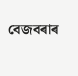বেজবৰাৰ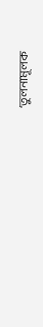‘তুলনামূলক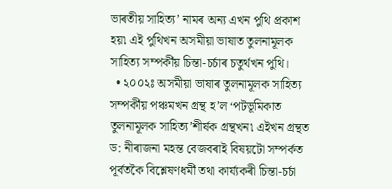ভাৰতীয় সাহিত্য’ নামৰ অন্য এখন পুথি প্ৰকাশ হয়৷ এই পুথিখন অসমীয়া ভাষাত তুলনামূলক সাহিত্য সম্পর্কীয় চিন্তা-চর্চাৰ চতুর্থখন পুথি।
  • ২০০২ঃ অসমীয়া ভাষাৰ তুলনামূলক সাহিত্য সম্পর্কীয় পঞ্চমখন গ্ৰন্থ হ’ল ‘পটভূমিকাত তুলনামূলক সাহিত্য’শীৰ্ষক গ্ৰন্থখন৷ এইখন গ্ৰন্থত ড: নীৰাজনা মহন্ত বেজবৰাই বিষয়টো সম্পর্কত পূর্বতকৈ বিশ্লেষণধর্মী তথা কার্য্যকৰী চিন্তা-চর্চা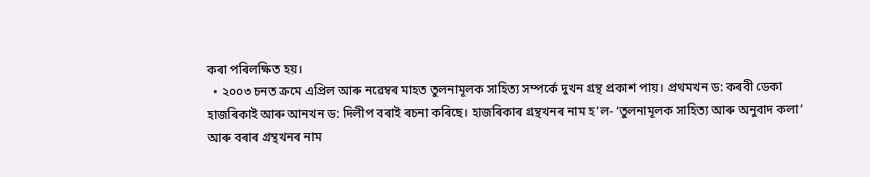কৰা পৰিলক্ষিত হয়।
  • ২০০৩ চনত ক্ৰমে এপ্ৰিল আৰু নৱেম্বৰ মাহত তুলনামূলক সাহিত্য সম্পর্কে দুখন গ্ৰন্থ প্রকাশ পায়। প্রথমখন ড: কৰবী ডেকা হাজৰিকাই আৰু আনখন ড: দিলীপ বৰাই ৰচনা কৰিছে। হাজৰিকাৰ গ্ৰন্থখনৰ নাম হ’ল- ‘তুলনামূলক সাহিত্য আৰু অনুবাদ কলা’ আৰু বৰাৰ গ্ৰন্থখনৰ নাম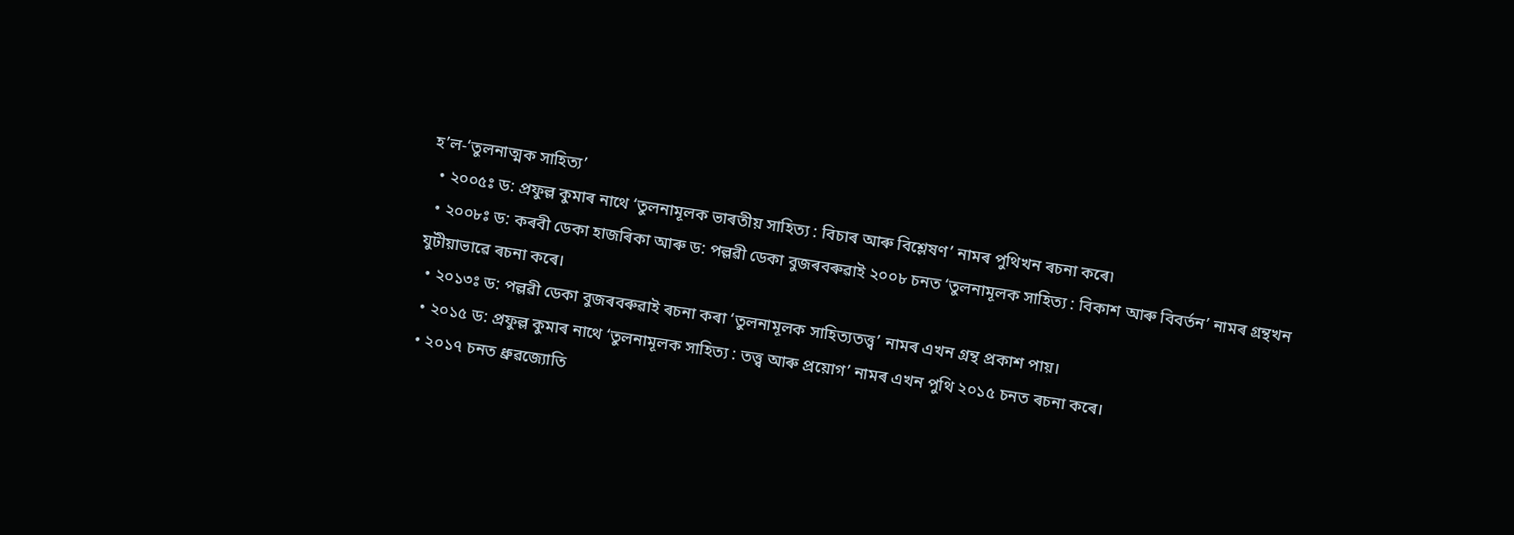হ’ল-‘তুলনাত্মক সাহিত্য’
  • ২০০৫ঃ ড: প্রফুল্ল কুমাৰ নাথে ‘তুলনামূলক ভাৰতীয় সাহিত্য : বিচাৰ আৰু বিশ্লেষণ’ নামৰ পুথিখন ৰচনা কৰে৷
  • ২০০৮ঃ ড: কৰবী ডেকা হাজৰিকা আৰু ড: পল্লৱী ডেকা বুজৰবৰুৱাই ২০০৮ চনত ‘তুলনামূলক সাহিত্য : বিকাশ আৰু বিবর্তন’ নামৰ গ্ৰন্থখন যুটীয়াভাৱে ৰচনা কৰে।
  • ২০১৩ঃ ড: পল্লৱী ডেকা বুজৰবৰুৱাই ৰচনা কৰা ‘তুলনামূলক সাহিত্যতত্ত্ব’ নামৰ এখন গ্ৰন্থ প্রকাশ পায়।
  • ২০১৫ ড: প্রফুল্ল কুমাৰ নাথে ‘তুলনামূলক সাহিত্য : তত্ত্ব আৰু প্রয়োগ’ নামৰ এখন পুথি ২০১৫ চনত ৰচনা কৰে।
  • ২০১৭ চনত ধ্ৰুৱজ্যোতি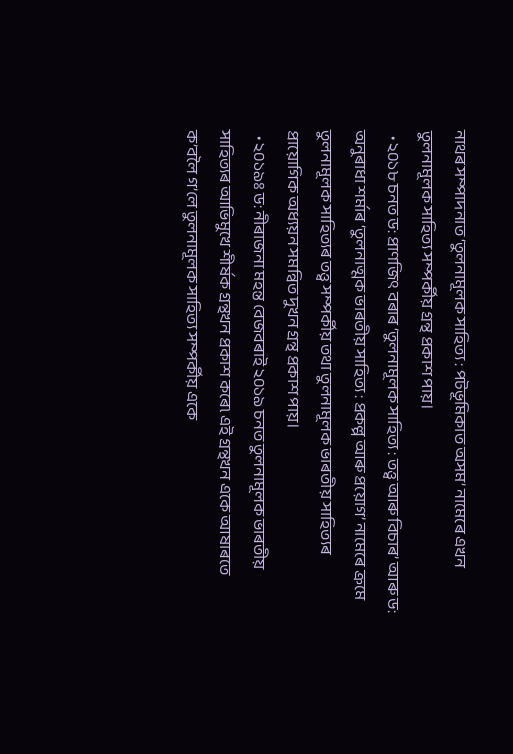নাথৰ সম্পাদনাত ‘তুলনামূলক সাহিত্য : পটভূমিকাত অসম’ নামেৰে এখন তুলনামূলক সাহিত্য সম্পর্কীয় গ্ৰন্থ প্রকাশ পায়।
  • ২০১৮ চনত ড: প্রাণজিৎ বৰাৰ ‘তুলনামূলক সাহিত্য : তত্ত্ব আৰু বিচাৰ’ আৰু ড: অনুৰাধা শর্মাৰ ‘তুলনাত্মক ভাৰতীয় সাহিত্য : প্রকল্প আৰু প্রয়োগ’ নামেৰে ক্ৰমে তুলনামূলক সাহিত্যৰ তত্ত্ব সম্পর্কীয় তথা তুলনামূলক ভাৰতীয় সাহিত্যৰ প্রায়োগিক অধ্যয়ন সমন্বিত দুখন গ্ৰন্থ প্রকাশ পায়।
  • ২০১৯ঃ ড: নীৰাজনা মহন্ত বেজবৰাই ২০১৯ চনত তুলনামূলক ভাৰতীয় সাহিত্যৰ আভিমুখে শীৰ্ষক গ্ৰন্থখন প্ৰকাশ কৰে৷ এই গ্রন্থখন একে আষাৰতে ক’বলৈ গ’লে তুলনামূলক সাহিত্য সম্পর্কীয় একে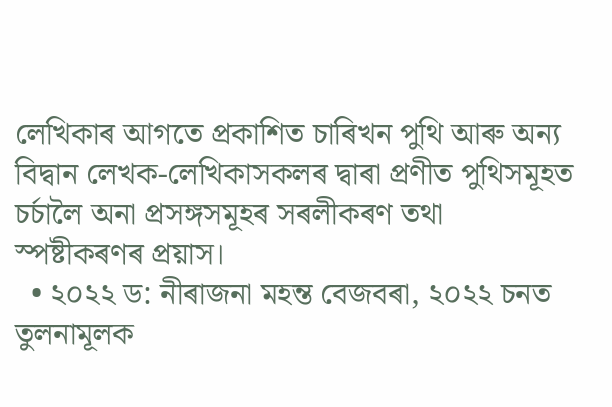লেখিকাৰ আগতে প্রকাশিত চাৰিখন পুথি আৰু অন্য বিদ্বান লেখক-লেখিকাসকলৰ দ্বাৰা প্রণীত পুথিসমূহত চর্চালৈ অনা প্রসঙ্গসমূহৰ সৰলীকৰণ তথা স্পষ্টীকৰণৰ প্রয়াস।
  • ২০২২ ড: নীৰাজনা মহন্ত বেজবৰা, ২০২২ চনত তুলনামূলক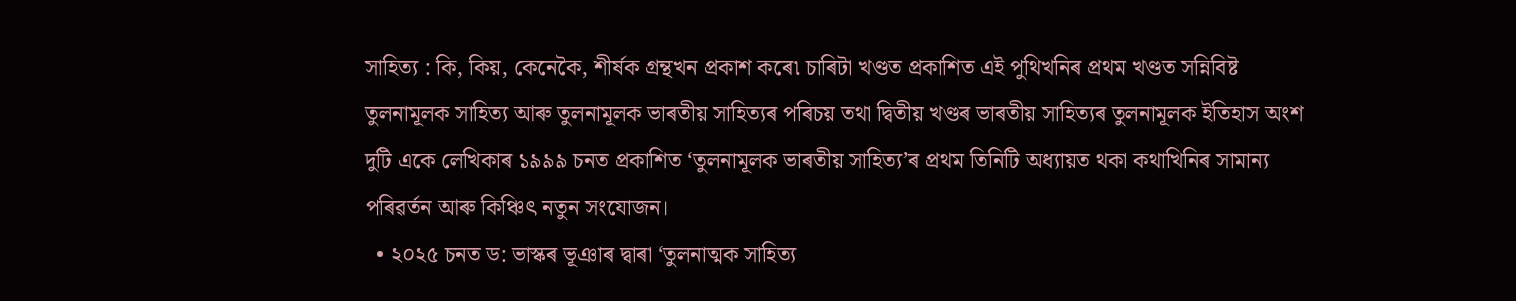সাহিত্য : কি, কিয়, কেনেকৈ, শীৰ্ষক গ্ৰন্থখন প্ৰকাশ কৰে৷ চাৰিটা খণ্ডত প্রকাশিত এই পুথিখনিৰ প্রথম খণ্ডত সন্নিবিষ্ট তুলনামূলক সাহিত্য আৰু তুলনামূলক ভাৰতীয় সাহিত্যৰ পৰিচয় তথা দ্বিতীয় খণ্ডৰ ভাৰতীয় সাহিত্যৰ তুলনামূলক ইতিহাস অংশ দুটি একে লেখিকাৰ ১৯৯৯ চনত প্রকাশিত ‘তুলনামূলক ভাৰতীয় সাহিত্য’ৰ প্রথম তিনিটি অধ্যায়ত থকা কথাখিনিৰ সামান্য পৰিৱর্তন আৰু কিঞ্চিৎ নতুন সংযোজন।
  • ২০২৫ চনত ড: ভাস্কৰ ভূঞাৰ দ্বাৰা ‘তুলনাত্মক সাহিত্য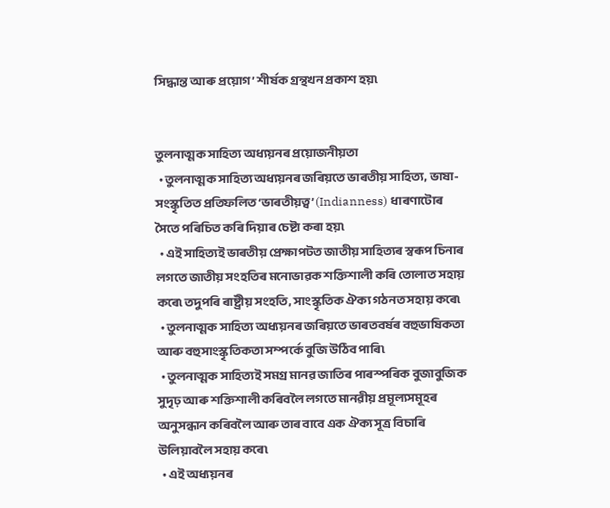সিদ্ধান্ত আৰু প্ৰয়োগ’ শীৰ্ষক গ্ৰন্থখন প্ৰকাশ হয়৷


তুলনাত্মক সাহিত্য অধ্যয়নৰ প্ৰয়োজনীয়তা
  • তুলনাত্মক সাহিত্য অধ্যয়নৰ জৰিয়তে ভাৰতীয় সাহিত্য, ভাষা-সংস্কৃতিত প্ৰতিফলিত ‘ভাৰতীয়ত্ব’ (Indianness) ধাৰণাটোৰ সৈতে পৰিচিত কৰি দিয়াৰ চেষ্টা কৰা হয়৷
  • এই সাহিত্যই ভাৰতীয় প্ৰেক্ষাপটত জাতীয় সাহিত্যৰ স্বৰূপ চিনাৰ লগতে জাতীয় সংহতিৰ মনোভাৱক শক্তিশালী কৰি তোলাত সহায় কৰে৷ তদুপৰি ৰাষ্ট্ৰীয় সংহতি, সাংস্কৃতিক ঐক্য গঠনত সহায় কৰে৷
  • তুলনাত্মক সাহিত্য অধ্যয়নৰ জৰিয়তে ভাৰতবৰ্ষৰ বহুভাষিকতা আৰু বহুসাংস্কৃতিকতা সম্পৰ্কে বুজি উঠিব পাৰি৷
  • তুলনাত্মক সাহিত্যই সমগ্ৰ মানৱ জাতিৰ পাৰস্পৰিক বুজাবুজিক সুদৃঢ় আৰু শক্তিশালী কৰিবলৈ লগতে মানৱীয় প্ৰমূল্যসমূহৰ অনুসন্ধান কৰিবলৈ আৰু তাৰ বাবে এক ঐক্য সূত্ৰ বিচাৰি উলিয়াবলৈ সহায় কৰে৷
  • এই অধ্যয়নৰ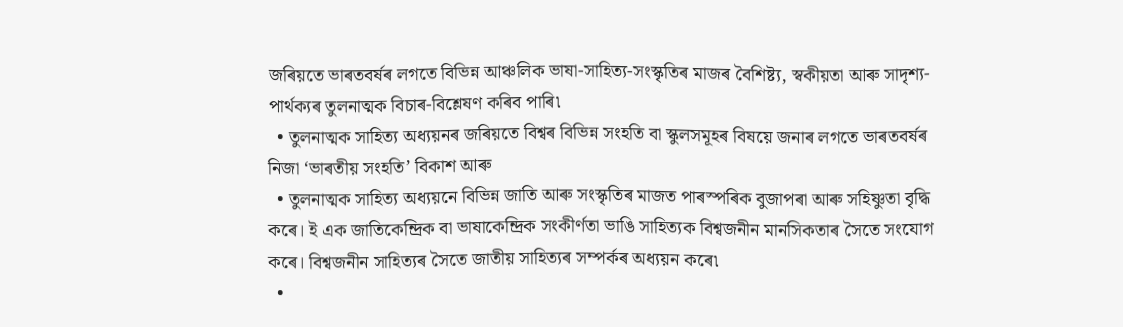জৰিয়তে ভাৰতবৰ্ষৰ লগতে বিভিন্ন আঞ্চলিক ভাষা-সাহিত্য-সংস্কৃতিৰ মাজৰ বৈশিষ্ট্য, স্বকীয়তা আৰু সাদৃশ্য-পাৰ্থক্যৰ তুলনাত্মক বিচাৰ-বিশ্লেষণ কৰিব পাৰি৷
  • তুলনাত্মক সাহিত্য অধ্যয়নৰ জৰিয়তে বিশ্বৰ বিভিন্ন সংহতি বা স্কুলসমূহৰ বিষয়ে জনাৰ লগতে ভাৰতবৰ্ষৰ নিজা ‘ভাৰতীয় সংহতি’ বিকাশ আৰু
  • তুলনাত্মক সাহিত্য অধ্যয়নে বিভিন্ন জাতি আৰু সংস্কৃতিৰ মাজত পাৰস্পৰিক বুজাপৰা আৰু সহিষ্ণুতা বৃদ্ধি কৰে। ই এক জাতিকেন্দ্ৰিক বা ভাষাকেন্দ্ৰিক সংকীর্ণতা ভাঙি সাহিত্যক বিশ্বজনীন মানসিকতাৰ সৈতে সংযোগ কৰে। বিশ্বজনীন সাহিত্যৰ সৈতে জাতীয় সাহিত্যৰ সম্পৰ্কৰ অধ্যয়ন কৰে৷
  •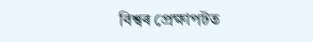বিশ্বৰ প্ৰেক্ষাপটত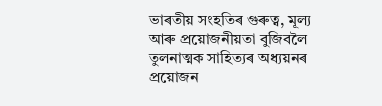ভাৰতীয় সংহতিৰ গুৰুত্ব, মূল্য আৰু প্ৰয়োজনীয়তা বুজিবলৈ তুলনাত্মক সাহিত্যৰ অধ্যয়নৰ প্ৰয়োজন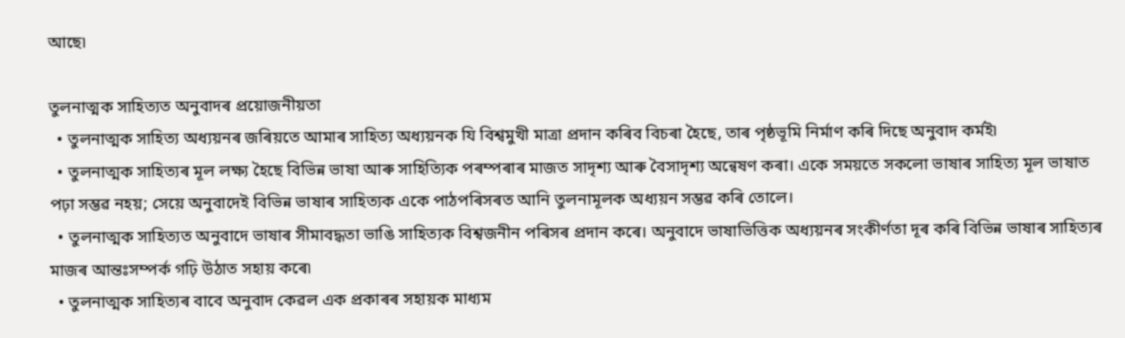আছে৷

তুলনাত্মক সাহিত্যত অনুবাদৰ প্ৰয়োজনীয়তা
  • তুলনাত্মক সাহিত্য অধ্যয়নৰ জৰিয়তে আমাৰ সাহিত্য অধ্যয়নক যি বিশ্বমুখী মাত্ৰা প্ৰদান কৰিব বিচৰা হৈছে, তাৰ পৃষ্ঠভূমি নিৰ্মাণ কৰি দিছে অনুবাদ কৰ্মই৷
  • তুলনাত্মক সাহিত্যৰ মূল লক্ষ্য হৈছে বিভিন্ন ভাষা আৰু সাহিত্যিক পৰম্পৰাৰ মাজত সাদৃশ্য আৰু বৈসাদৃশ্য অন্বেষণ কৰা। একে সময়তে সকলো ভাষাৰ সাহিত্য মূল ভাষাত পঢ়া সম্ভৱ নহয়; সেয়ে অনুবাদেই বিভিন্ন ভাষাৰ সাহিত্যক একে পাঠপৰিসৰত আনি তুলনামূলক অধ্যয়ন সম্ভৱ কৰি তোলে।
  • তুলনাত্মক সাহিত্যত অনুবাদে ভাষাৰ সীমাবদ্ধতা ভাঙি সাহিত্যক বিশ্বজনীন পৰিসৰ প্ৰদান কৰে। অনুবাদে ভাষাভিত্তিক অধ্যয়নৰ সংকীর্ণতা দূৰ কৰি বিভিন্ন ভাষাৰ সাহিত্যৰ মাজৰ আন্তঃসম্পৰ্ক গঢ়ি উঠাত সহায় কৰে৷
  • তুলনাত্মক সাহিত্যৰ বাবে অনুবাদ কেৱল এক প্ৰকাৰৰ সহায়ক মাধ্যম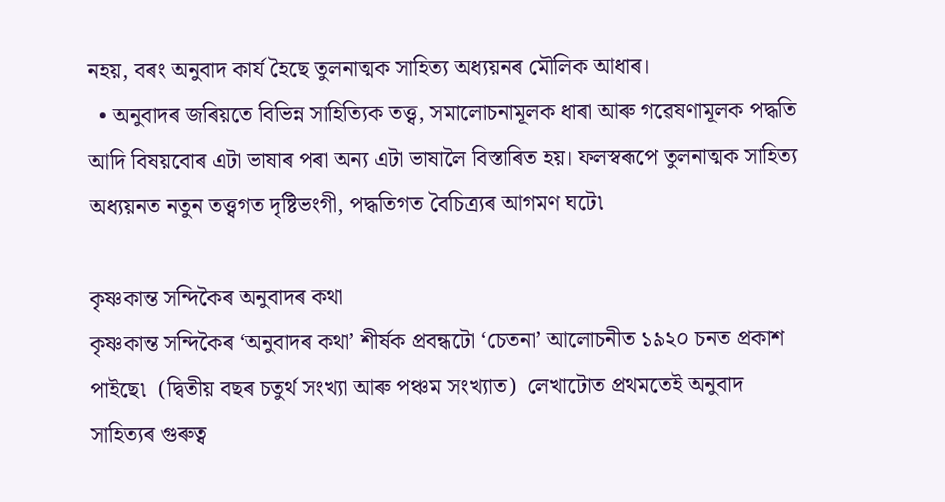নহয়, বৰং অনুবাদ কাৰ্য হৈছে তুলনাত্মক সাহিত্য অধ্যয়নৰ মৌলিক আধাৰ।
  • অনুবাদৰ জৰিয়তে বিভিন্ন সাহিত্যিক তত্ত্ব, সমালোচনামূলক ধাৰা আৰু গৱেষণামূলক পদ্ধতি আদি বিষয়বোৰ এটা ভাষাৰ পৰা অন্য এটা ভাষালৈ বিস্তাৰিত হয়। ফলস্বৰূপে তুলনাত্মক সাহিত্য অধ্যয়নত নতুন তত্ত্বগত দৃষ্টিভংগী, পদ্ধতিগত বৈচিত্ৰ্যৰ আগমণ ঘটে৷

কৃষ্ণকান্ত সন্দিকৈৰ অনুবাদৰ কথা
কৃষ্ণকান্ত সন্দিকৈৰ ‘অনুবাদৰ কথা’ শীৰ্ষক প্ৰবন্ধটো ‘চেতনা’ আলোচনীত ১৯২০ চনত প্ৰকাশ পাইছে৷  (দ্বিতীয় বছৰ চতুৰ্থ সংখ্যা আৰু পঞ্চম সংখ্যাত)  লেখাটোত প্ৰথমতেই অনুবাদ সাহিত্যৰ গুৰুত্ব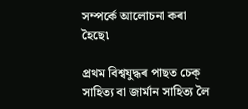সম্পৰ্কে আলোচনা কৰা হৈছে৷

প্ৰথম বিশ্বযুদ্ধৰ পাছত চেক্ সাহিত্য বা জাৰ্মান সাহিত্য লৈ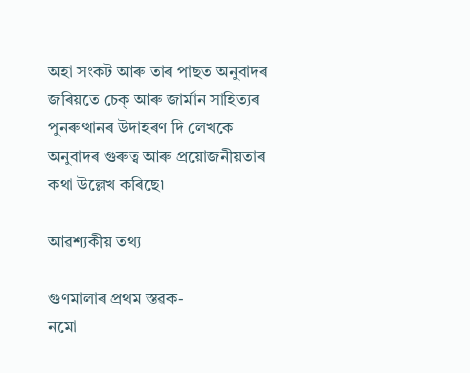অহা সংকট আৰু তাৰ পাছত অনুবাদৰ জৰিয়তে চেক্ আৰু জাৰ্মান সাহিত্যৰ পুনৰুত্থানৰ উদাহৰণ দি লেখকে অনুবাদৰ গুৰুত্ব আৰু প্ৰয়োজনীয়তাৰ কথা উল্লেখ কৰিছে৷

আৱশ্যকীয় তথ্য

গুণমালাৰ প্ৰথম স্তৱক-
নমো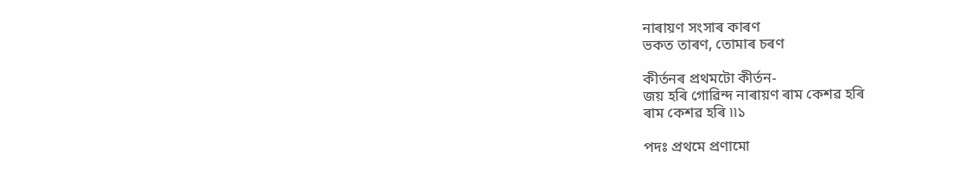নাৰায়ণ সংসাৰ কাৰণ
ভকত তাৰণ, তোমাৰ চৰণ

কীৰ্তনৰ প্ৰথমটো কীৰ্তন-
জয় হৰি গোৱিন্দ নাৰায়ণ ৰাম কেশৱ হৰি
ৰাম কেশৱ হৰি ৷৷১

পদঃ প্ৰথমে প্ৰণামো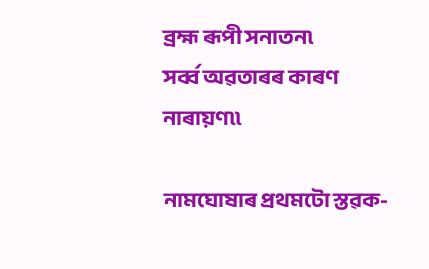ব্ৰহ্ম ৰূপী সনাতন৷
সৰ্ব্ব অৱতাৰৰ কাৰণ নাৰায়ণ৷৷

নামঘোষাৰ প্ৰথমটো স্তৱক-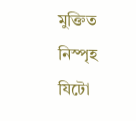মুক্তিত নিস্পৃহ যিটো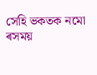সেহি ভকতক নমো
ৰসময়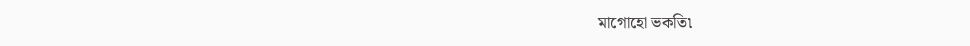মাগোহো ভকতি৷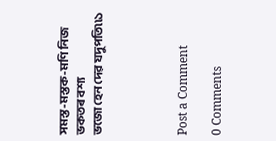সমস্ত-মস্তক-মণি নিজ ভকতৰ বশ্য
ভজো হেন দেৱ যদুপতি৷৷১




Post a Comment

0 Comments